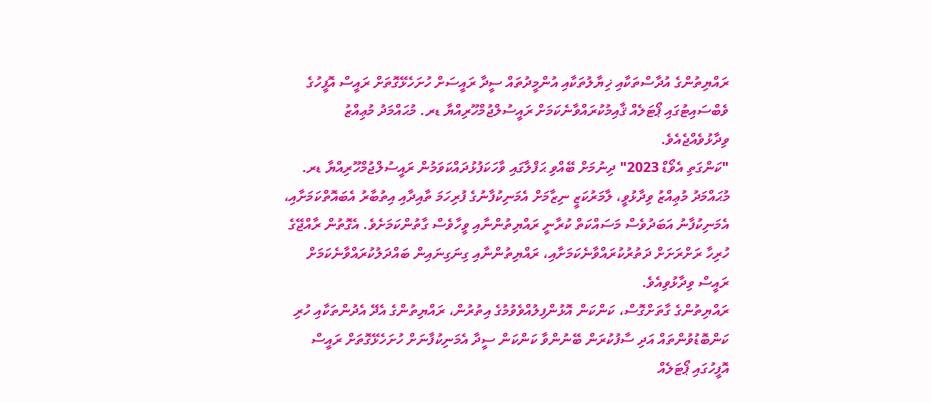ރައްޔިތުންގެ އުދާސްތަކާއި ޚިޔާލުތަކާއި އުންމީދުތައް ސީދާ ރައީސަށް ހުށަހެޅޭގޮތަށް ރައީސް އޮފީހުގެ ވެބްސައިޓުގައި ޕޯޓަލެއް ޤާއިމުކުރައްވާނެކަމަށް ރައީސުލްޖުމްހޫރިއްޔާ ޑރ. މުޙައްމަދު މުޢިއްޒު ވިދާޅުވެއްޖެއެވެ.
"ކަންގަތި އެވޯޑް 2023" ދިނުމަށް ބޭއްވި ޙަފްލާގައި ވާހަކަފުޅުދައްކަވަމުން ރައީސުލްޖުމްހޫރިއްޔާ ޑރ. މުޙައްމަދު މުޢިއްޒު ވިދާޅުވީ، ލާމަރުކަޒީ ނިޒާމަށް އެމަނިކުފާނުގެ ފުރިހަމަ ތާއިދާއި އިތުބާރު އެބައޮތްކަމަށާއި، އެމަނިކުފާނު އަބަދުވެސް މަސައްކަތް ކުރާނީ ރައްޔިތުންނާއި ވީހާވެސް ގާތުންކަމަށެވެ. އެގޮތުން ރާއްޖޭގެ ހުރިހާ ރަށްރަށަށް ދަތުރުކުރައްވާނެކަމަށާއި، ރައްޔިތުންނާއި ގިނަގިނައިން ބައްދަލުކުރައްވާނެކަމަށް ރައީސް ވިދާޅުވިއެވެ.
ރައްޔިތުންގެ ގާތަށްގޮސް، ކަންކަން އޮޅުންފިލުއްވެވުމުގެ އިތުރުން، ރައްޔިތުންގެ އެދޭ އެދުންތަކާއި ހުރި ކަންބޮޑުވުންތައް އަދި ސާފުކުރަން ބޭނުންވާ ކަންކަން ސީދާ އެމަނިކުފާނަށް ހުށަހެޅޭގޮތަށް ރައީސް އޮފީހުގައި ޕޯޓަލެއް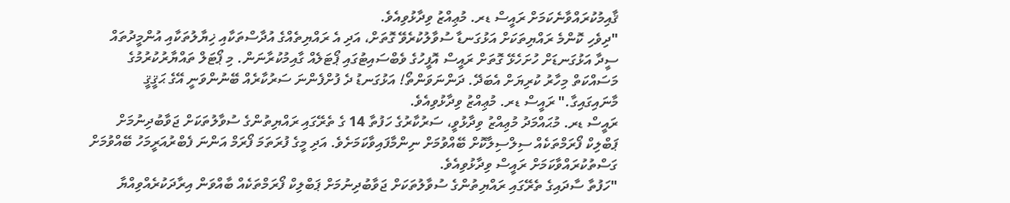ޤާއިމުކުރައްވާނެކަމަށް ރައީސް ޑރ. މުޢިއްޒު ވިދާޅުވިއެވެ.
"ދިވެހި ކޮންމެ ރައްޔިތަކަށް އަޅުގަނޑާ ސުވާލުކުރެވޭ ގޮތަށް، އަދި އެ ރައްޔިތެއްގެ އުދާސްތަކާއި ޚިޔާލުތަކާއި އުންމީދުތައް ސީދާ އަޅުގަނޑަށް ހުށަހެޅޭ ގޮތަށް ރައީސް އޮފީހުގެ ވެބްސައިޓުގައި ޕޯޓަލެއް ގާއިމުކުރާނަން. މި ޕޯޓަލް ތައްޔާރުކުރުމުގެ މަސައްކަތް މިހާރު ކުރިޔަށް އެބަދޭ. ދަންނަވަންތޯ! އަޅުގަނޑު ދެ ފުށްފެންނަ ސަރުކާރެއް ބޭނުންވަނީ އޭގެ ޙަޤީޤީ މާނައިގައިގާ." ރައީސް ޑރ. މުޢިއްޒު ވިދާޅުވިއެވެ.
ރައީސް ޑރ. މުޙައްމަދު މުޢިއްޒު ވިދާޅުވީ، ސަރުކާރުގެ ހަފުތާ 14 ގެ ތެރޭގައި ރައްޔިތުންގެ ސުވާލުތަކަށް ޖަވާބުދިނުމަށް ޕަބްލިކް ފޯރަމްތަކެއް ސިލްސިލާކޮށް ބޭއްވުމަށް ނިންމާފައިވާކަމަށެވެ. އަދި މީގެ ފުރަތަމަ ފޯރަމް އަންނަ ފެބްރުއަރީމަހު ބޭއްވުމަށް ގަސްތުކުރައްވާކަމަށް ރައީސް ވިދާޅުވިއެވެ.
"ހަފުތާ ސާދައިގެ ތެރޭގައި ރައްޔިތުންގެ ސުވާލުތަކަށް ޖަވާބުދިނުމަށް ޕަބްލިކް ފޯރަމްތަކެއް ބާއްވަން އިރާދަކުރެއްވިއްޔާ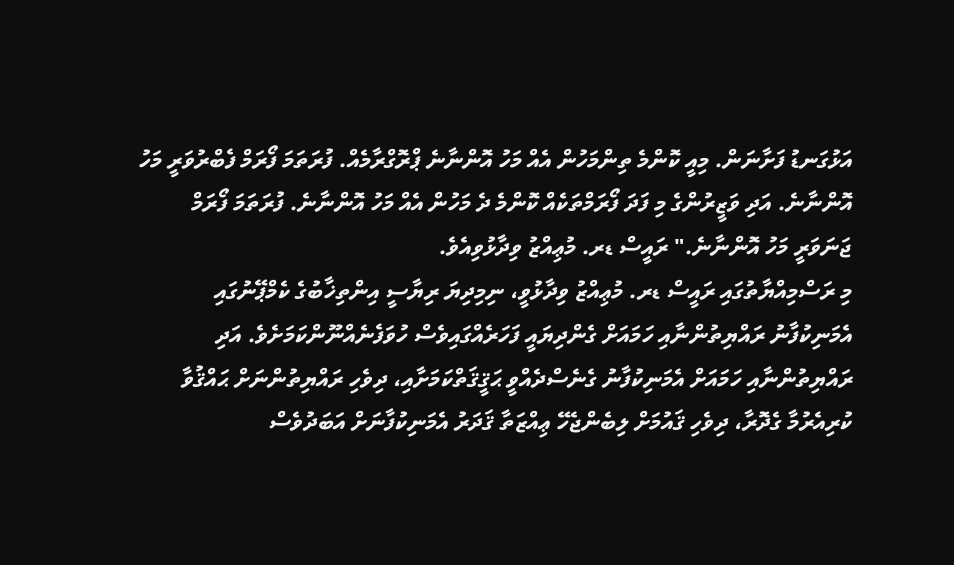އަޅުގަނޑު ފަށާނަން. މިއީ ކޮންމެ ތިންމަހުން އެއް މަހު އޮންނާނެ ޕްރޮގްރާމެއް. ފުރަތަމަ ފޯރަމް ފެބްރުވަރީ މަހު އޮންނާނެ. އަދި ވަޒީރުންގެ މި ފަދަ ފޯރަމްތަކެއް ކޮންމެ ދެ މަހުން އެއް މަހު އޮންނާނެ. ފުރަތަމަ ފޯރަމް ޖަނަވަރީ މަހު އޮންނާނެ." ރައީސް ޑރ. މުޢިއްޒު ވިދާޅުވިއެވެ.
މި ރަސްމިއްޔާތުގައި ރައީސް ޑރ. މުޢިއްޒު ވިދާޅުވީ، ނިމިދިޔަ ރިޔާސީ އިންތިޚާބުގެ ކެމްޕޭނުގައި އެމަނިކުފާނު ރައްޔިތުންނާއި ހަމައަށް ގެންދިޔައީ ފަހަރެއްގައިވެސް ހުވަފެނެއްނޫންކަމަށެވެ. އަދި ރައްޔިތުންނާއި ހަމައަށް އެމަނިކުފާނު ގެނެސްދެއްވީ ޙަޤީޤަތްކަމަށާއި، ދިވެހި ރައްޔިތުންނަށް ޙައްޤުވާ ކުރިއެރުމާ ގެދޮރާ، ދިވެހި ޤައުމަށް ލިބެންޖެހޭ ޢިއްޒަތާ ޤަދަރު އެމަނިކުފާނަށް އަބަދުވެސް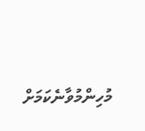މުހިންމުވާނެކަމަށް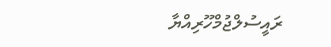ރައީސުލްޖުމްހޫރިއްޔާ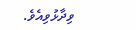ވިދާޅުވިއެވެ.